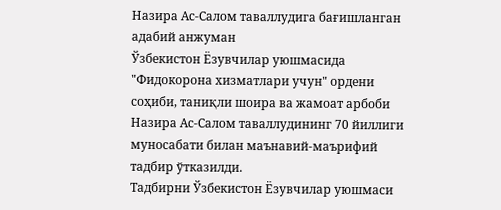Назира Ас-Салом таваллудига бағишланган адабий анжуман
Ўзбекистон Ёзувчилар уюшмасида "Фидокорона хизматлари учун" ордени соҳиби, таниқли шоира ва жамоат арбоби Назира Ас-Салом таваллудининг 70 йиллиги муносабати билан маънавий-маърифий тадбир ўтказилди.
Тадбирни Ўзбекистон Ёзувчилар уюшмаси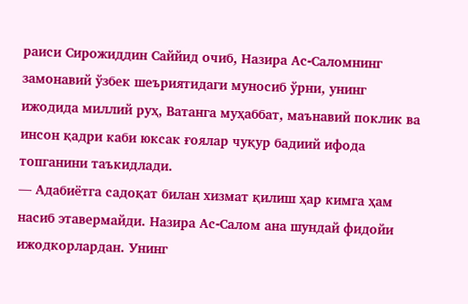раиси Сирожиддин Саййид очиб, Назира Ас-Саломнинг замонавий ўзбек шеъриятидаги муносиб ўрни, унинг ижодида миллий руҳ, Ватанга муҳаббат, маънавий поклик ва инсон қадри каби юксак ғоялар чуқур бадиий ифода топганини таъкидлади.
— Адабиётга садоқат билан хизмат қилиш ҳар кимга ҳам насиб этавермайди. Назира Ас-Салом ана шундай фидойи ижодкорлардан. Унинг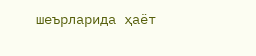шеърларида ҳаёт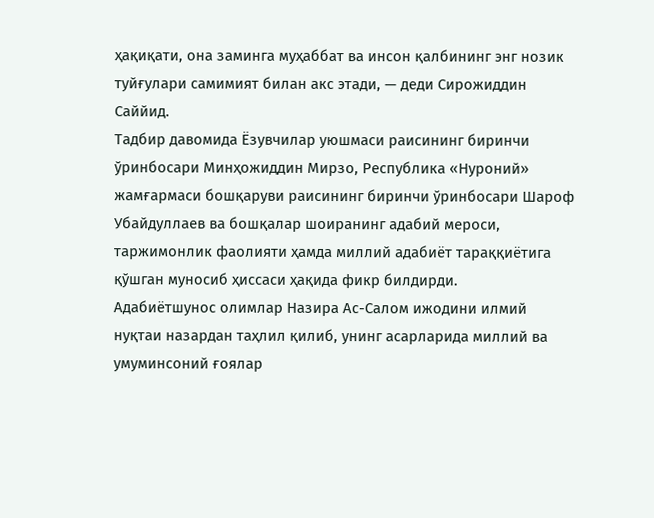ҳақиқати, она заминга муҳаббат ва инсон қалбининг энг нозик туйғулари самимият билан акс этади, — деди Сирожиддин Саййид.
Тадбир давомида Ёзувчилар уюшмаси раисининг биринчи ўринбосари Минҳожиддин Мирзо, Республика «Нуроний» жамғармаси бошқаруви раисининг биринчи ўринбосари Шароф Убайдуллаев ва бошқалар шоиранинг адабий мероси, таржимонлик фаолияти ҳамда миллий адабиёт тараққиётига қўшган муносиб ҳиссаси ҳақида фикр билдирди.
Адабиётшунос олимлар Назира Ас-Салом ижодини илмий нуқтаи назардан таҳлил қилиб, унинг асарларида миллий ва умуминсоний ғоялар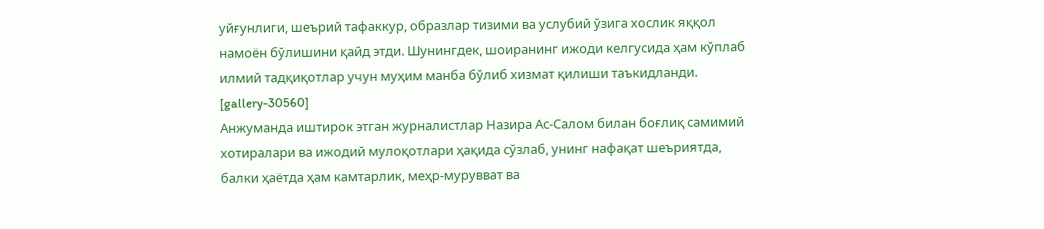уйғунлиги, шеърий тафаккур, образлар тизими ва услубий ўзига хослик яққол намоён бўлишини қайд этди. Шунингдек, шоиранинг ижоди келгусида ҳам кўплаб илмий тадқиқотлар учун муҳим манба бўлиб хизмат қилиши таъкидланди.
[gallery-30560]
Анжуманда иштирок этган журналистлар Назира Ас-Салом билан боғлиқ самимий хотиралари ва ижодий мулоқотлари ҳақида сўзлаб, унинг нафақат шеъриятда, балки ҳаётда ҳам камтарлик, меҳр-мурувват ва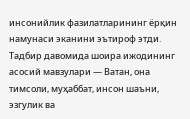инсонийлик фазилатларининг ёрқин намунаси эканини эътироф этди.
Тадбир давомида шоира ижодининг асосий мавзулари — Ватан, она тимсоли, муҳаббат, инсон шаъни, эзгулик ва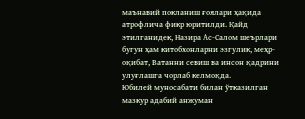маънавий покланиш ғоялари ҳақида атрофлича фикр юритилди. Қайд этилганидек, Назира Ас-Салом шеърлари бугун ҳам китобхонларни эзгулик, меҳр-оқибат, Ватанни севиш ва инсон қадрини улуғлашга чорлаб келмоқда.
Юбилей муносабати билан ўтказилган мазкур адабий анжуман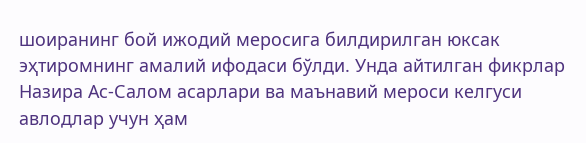шоиранинг бой ижодий меросига билдирилган юксак эҳтиромнинг амалий ифодаси бўлди. Унда айтилган фикрлар Назира Ас-Салом асарлари ва маънавий мероси келгуси авлодлар учун ҳам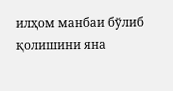илҳом манбаи бўлиб қолишини яна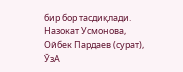бир бор тасдиқлади.
Назокат Усмонова,
Ойбек Пардаев (сурат),
ЎзА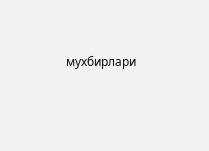мухбирлари